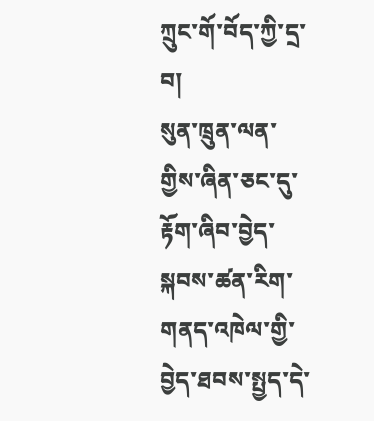ཀྲུང་གོ་བོད་ཀྱི་དྲ་བ།
སུན་ཁྲུན་ལན་གྱིས་ཞིན་ཅང་དུ་རྟོག་ཞིབ་བྱེད་སྐབས་ཚན་རིག་གནད་འཁེལ་གྱི་བྱེད་ཐབས་སྤྱད་དེ་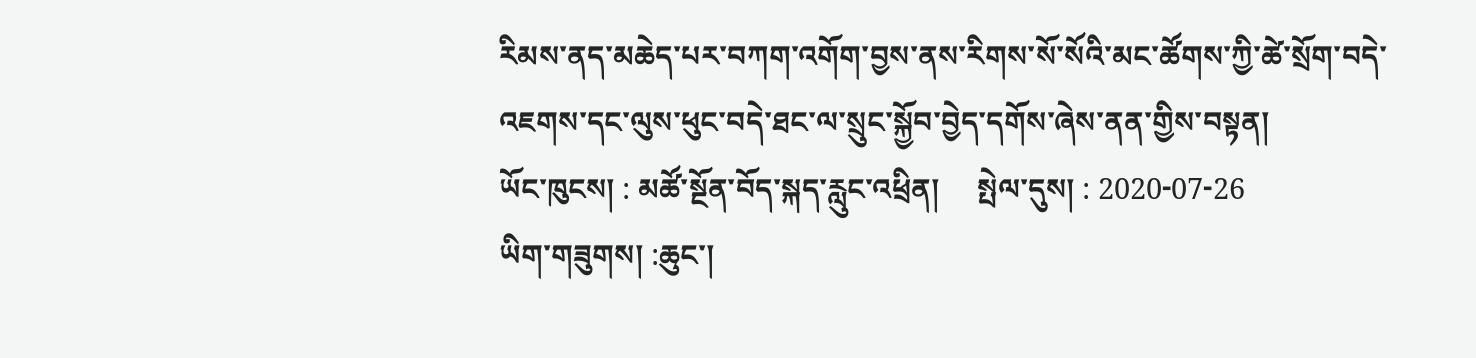རིམས་ནད་མཆེད་པར་བཀག་འགོག་བྱས་ནས་རིགས་སོ་སོའི་མང་ཚོགས་ཀྱི་ཚེ་སྲོག་བདེ་འཇགས་དང་ལུས་ཕུང་བདེ་ཐང་ལ་སྲུང་སྐྱོབ་བྱེད་དགོས་ཞེས་ནན་གྱིས་བསྟན།
ཡོང་ཁུངས། : མཚོ་སྔོན་བོད་སྐད་རླུང་འཕྲིན།     སྤེལ་དུས། : 2020-07-26
ཡིག་གཟུགས། :ཆུང་།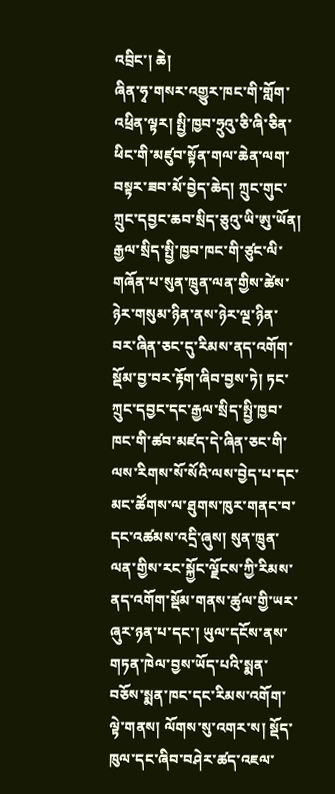འབྲིང་། ཆེ།
ཞིན་ཧྭ་གསར་འགྱུར་ཁང་གི་གློག་འཕྲིན་ལྟར། སྤྱི་ཁྱབ་ཧྲུའུ་ཅི་ཞི་ཅིན་ཕིང་གི་མཛུབ་སྟོན་གལ་ཆེན་ལག་བསྟར་ཟབ་མོ་བྱེད་ཆེད། ཀྲུང་གུང་ཀྲུང་དབྱང་ཆབ་སྲིད་ཅུའུ་ཡི་ཨུ་ཡོན། རྒྱལ་སྲིད་སྤྱི་ཁྱབ་ཁང་གི་ཙུང་ལི་གཞོན་པ་སུན་ཁྲུན་ལན་གྱིས་ཚེས་ཉེར་གསུམ་ཉིན་ནས་ཉེར་ལྔ་ཉིན་བར་ཞིན་ཅང་དུ་རིམས་ནད་འགོག་སྡོམ་བྱ་བར་རྟོག་ཞིབ་བྱས་ཏེ། ཏང་ཀྲུང་དབྱང་དང་རྒྱལ་སྲིད་སྤྱི་ཁྱབ་ཁང་གི་ཚབ་མཛད་དེ་ཞིན་ཅང་གི་ལས་རིགས་སོ་སོའི་ལས་བྱེད་པ་དང་མང་ཚོགས་ལ་ཐུགས་ཁུར་གནང་བ་དང་འཚམས་འདྲི་ཞུས། སུན་ཁྲུན་ལན་གྱིས་རང་སྐྱོང་ལྗོངས་ཀྱི་རིམས་ནད་འགོག་སྡོམ་གནས་ཚུལ་གྱི་ཡར་ཞུར་ཉན་པ་དང་། ཡུལ་དངོས་ནས་གཏན་ཁེལ་བྱས་ཡོད་པའི་སྨན་བཅོས་སྨན་ཁང་དང་རིམས་འགོག་ལྟེ་གནས། ལོགས་སུ་འགར་ས། སྡོད་ཁུལ་དང་ཞིབ་བཤེར་ཚད་འཇལ་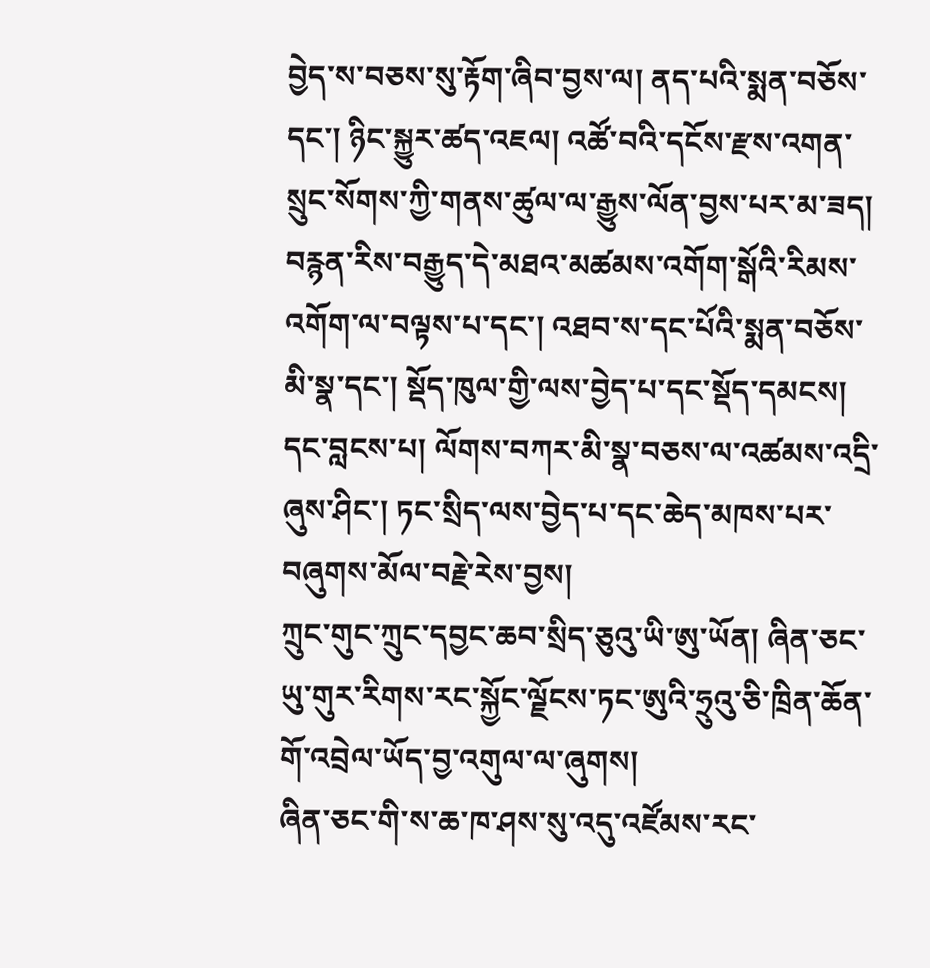བྱེད་ས་བཅས་སུ་རྟོག་ཞིབ་བྱས་ལ། ནད་པའི་སྨན་བཅོས་དང་། ཉིང་སྐྱུར་ཚད་འཇལ། འཚོ་བའི་དངོས་རྫས་འགན་སྲུང་སོགས་ཀྱི་གནས་ཚུལ་ལ་རྒྱུས་ལོན་བྱས་པར་མ་ཟད། བརྙན་རིས་བརྒྱུད་དེ་མཐའ་མཚམས་འགོག་སྒོའི་རིམས་འགོག་ལ་བལྟས་པ་དང་། འཐབ་ས་དང་པོའི་སྨན་བཅོས་མི་སྣ་དང་། སྡོད་ཁུལ་གྱི་ལས་བྱེད་པ་དང་སྡོད་དམངས། དང་བླངས་པ། ལོགས་བཀར་མི་སྣ་བཅས་ལ་འཚམས་འདྲི་ཞུས་ཤིང་། ཏང་སྲིད་ལས་བྱེད་པ་དང་ཆེད་མཁས་པར་བཞུགས་མོལ་བརྗེ་རེས་བྱས།
ཀྲུང་གུང་ཀྲུང་དབྱང་ཆབ་སྲིད་ཅུའུ་ཡི་ཨུ་ཡོན། ཞིན་ཅང་ཡུ་གུར་རིགས་རང་སྐྱོང་ལྗོངས་ཏང་ཨུའི་ཧྲུའུ་ཅི་ཁྲིན་ཆོན་གོ་འབྲེལ་ཡོད་བྱ་འགུལ་ལ་ཞུགས།
ཞིན་ཅང་གི་ས་ཆ་ཁ་ཤས་སུ་འདུ་འཛོམས་རང་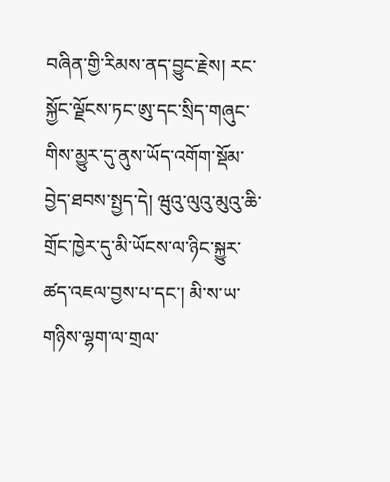བཞིན་གྱི་རིམས་ནད་བྱུང་རྗེས། རང་སྐྱོང་ལྗོངས་ཏང་ཨུ་དང་སྲིད་གཞུང་གིས་མྱུར་དུ་ནུས་ཡོད་འགོག་སྡོམ་བྱེད་ཐབས་སྤྱད་དེ། ཝུའུ་ལུའུ་མུའུ་ཆི་གྲོང་ཁྱེར་དུ་མི་ཡོངས་ལ་ཉིང་སྐྱུར་ཚད་འཇལ་བྱས་པ་དང་། མི་ས་ཡ་གཉིས་ལྷག་ལ་གྲལ་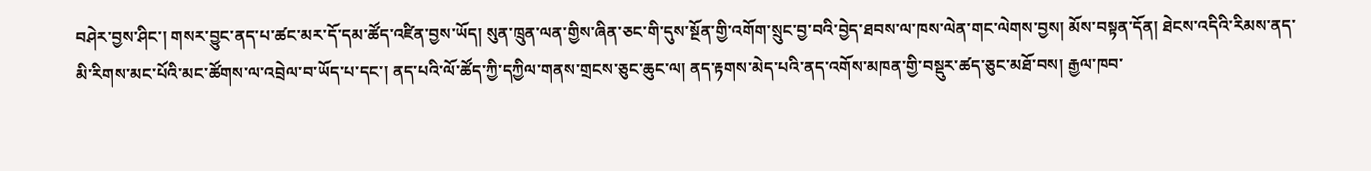བཤེར་བྱས་ཤིང་། གསར་བྱུང་ནད་པ་ཚང་མར་དོ་དམ་ཚོད་འཛིན་བྱས་ཡོད། སུན་ཁྲུན་ལན་གྱིས་ཞིན་ཅང་གི་དུས་སྔོན་གྱི་འགོག་སྲུང་བྱ་བའི་བྱེད་ཐབས་ལ་ཁས་ལེན་གང་ལེགས་བྱས། མོས་བསྟན་དོན། ཐེངས་འདིའི་རིམས་ནད་མི་རིགས་མང་པོའི་མང་ཚོགས་ལ་འབྲེལ་བ་ཡོད་པ་དང་། ནད་པའི་ལོ་ཚོད་ཀྱི་དཀྱིལ་གནས་གྲངས་ཅུང་ཆུང་ལ། ནད་རྟགས་མེད་པའི་ནད་འགོས་མཁན་གྱི་བསྡུར་ཚད་ཅུང་མཐོ་བས། རྒྱལ་ཁབ་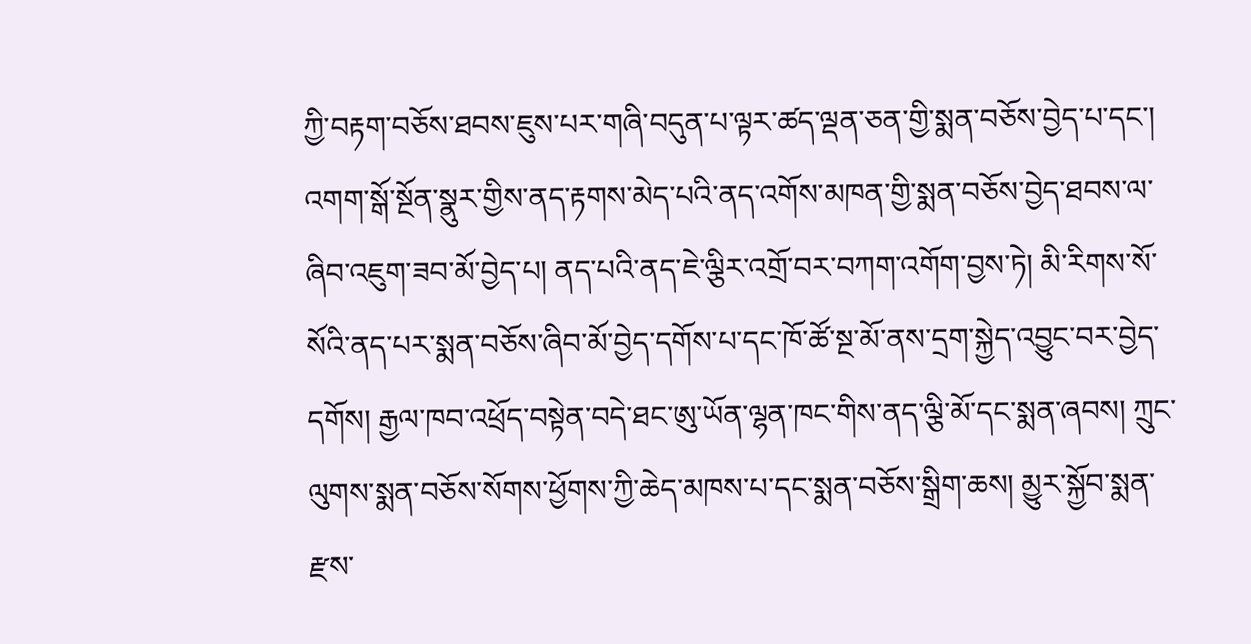ཀྱི་བརྟག་བཅོས་ཐབས་ཇུས་པར་གཞི་བདུན་པ་ལྟར་ཚད་ལྡན་ཅན་གྱི་སྨན་བཅོས་བྱེད་པ་དང་། འགག་སྒོ་སྔོན་སྣུར་གྱིས་ནད་རྟགས་མེད་པའི་ནད་འགོས་མཁན་གྱི་སྨན་བཅོས་བྱེད་ཐབས་ལ་ཞིབ་འཇུག་ཟབ་མོ་བྱེད་པ། ནད་པའི་ནད་ཇེ་ལྕིར་འགྲོ་བར་བཀག་འགོག་བྱས་ཏེ། མི་རིགས་སོ་སོའི་ནད་པར་སྨན་བཅོས་ཞིབ་མོ་བྱེད་དགོས་པ་དང་ཁོ་ཚོ་སྔ་མོ་ནས་དྲག་སྐྱེད་འབྱུང་བར་བྱེད་དགོས། རྒྱལ་ཁབ་འཕྲོད་བསྟེན་བདེ་ཐང་ཨུ་ཡོན་ལྷན་ཁང་གིས་ནད་ལྕི་མོ་དང་སྨན་ཞབས། ཀྲུང་ལུགས་སྨན་བཅོས་སོགས་ཕྱོགས་ཀྱི་ཆེད་མཁས་པ་དང་སྨན་བཅོས་སྒྲིག་ཆས། མྱུར་སྐྱོབ་སྨན་རྫས་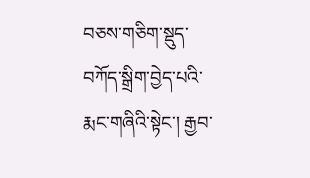བཅས་གཅིག་སྡུད་བཀོད་སྒྲིག་བྱེད་པའི་རྨང་གཞིའི་སྟེང་། རྒྱབ་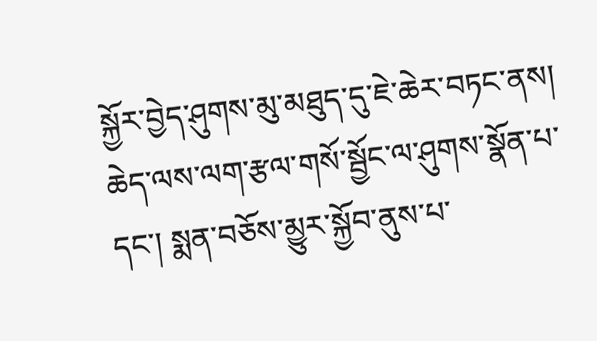སྐྱོར་བྱེད་ཤུགས་མུ་མཐུད་དུ་ཇེ་ཆེར་བཏང་ནས། ཆེད་ལས་ལག་རྩལ་གསོ་སྦྱོང་ལ་ཤུགས་སྣོན་པ་དང་། སྨན་བཅོས་མྱུར་སྐྱོབ་ནུས་པ་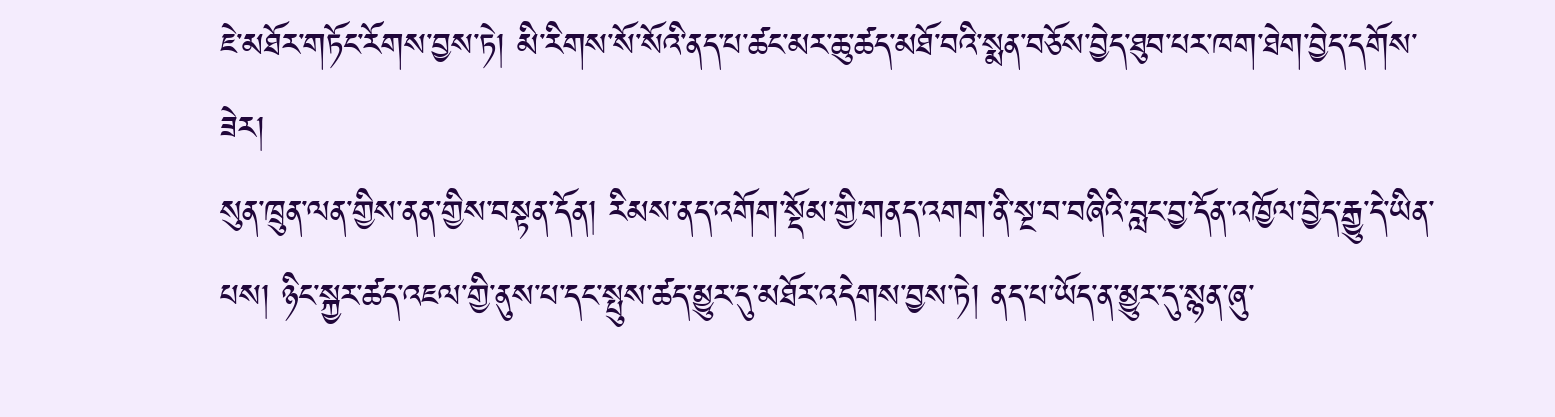ཇེ་མཐོར་གཏོང་རོགས་བྱས་ཏེ། མི་རིགས་སོ་སོའི་ནད་པ་ཚང་མར་ཆུ་ཚད་མཐོ་བའི་སྨན་བཅོས་བྱེད་ཐུབ་པར་ཁག་ཐེག་བྱེད་དགོས་ཟེར།
སུན་ཁྲུན་ལན་གྱིས་ནན་གྱིས་བསྟན་དོན། རིམས་ནད་འགོག་སྡོམ་གྱི་གནད་འགག་ནི་སྔ་བ་བཞིའི་བླང་བྱ་དོན་འཁྱོལ་བྱེད་རྒྱུ་དེ་ཡིན་པས། ཉིང་སྐྱར་ཚད་འཇལ་གྱི་ནུས་པ་དང་སྤུས་ཚད་མྱུར་དུ་མཐོར་འདེགས་བྱས་ཏེ། ནད་པ་ཡོད་ན་མྱུར་དུ་སྙན་ཞུ་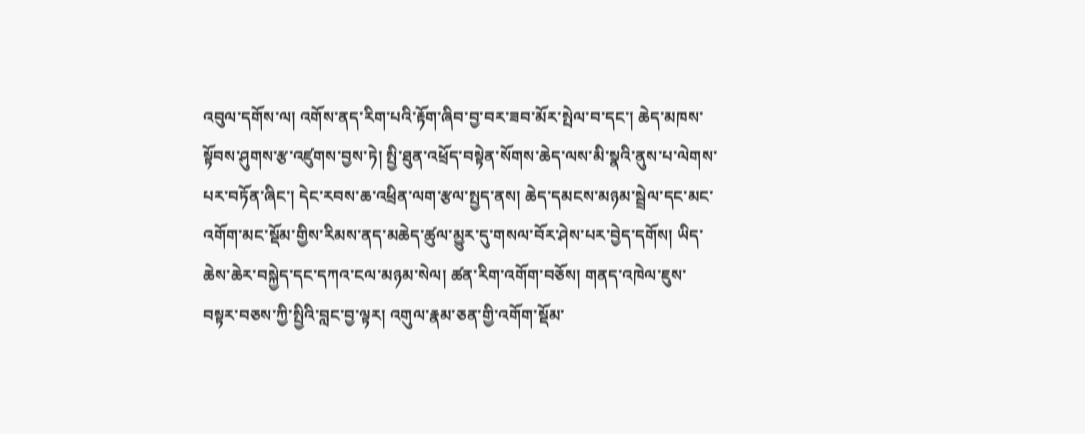འབུལ་དགོས་ལ། འགོས་ནད་རིག་པའི་རྟོག་ཞིབ་བྱ་བར་ཟབ་མོར་སྤེལ་བ་དང་། ཆེད་མཁས་སྟོབས་ཤུགས་རྩ་འཛུགས་བྱས་ཏེ། སྤྱི་ཐུན་འཕྲོད་བསྟེན་སོགས་ཆེད་ལས་མི་སྣའི་ནུས་པ་ལེགས་པར་བཏོན་ཞིང་། དེང་རབས་ཆ་འཕྲིན་ལག་རྩལ་སྤྱད་ནས། ཆེད་དམངས་མཉམ་སྦྲེལ་དང་མང་འགོག་མང་སྡོམ་གྱིས་རིམས་ནད་མཆེད་ཚུལ་མྱུར་དུ་གསལ་བོར་ཤེས་པར་བྱེད་དགོས། ཡིད་ཆེས་ཆེར་བསྐྱེད་དང་དཀའ་ངལ་མཉམ་སེལ། ཚན་རིག་འགོག་བཅོས། གནད་འཁེལ་ཇུས་བསྟར་བཅས་ཀྱི་སྤྱིའི་བླང་བྱ་ལྟར། འགུལ་རྣམ་ཅན་གྱི་འགོག་སྡོམ་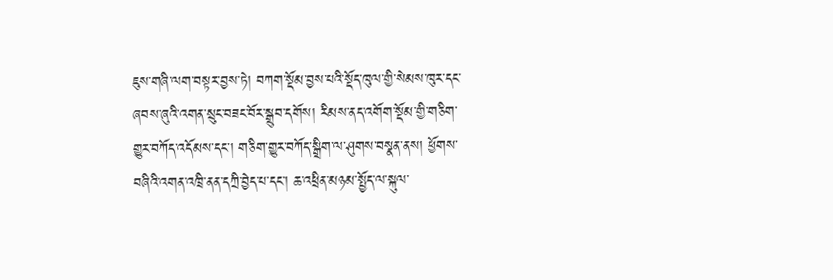ཇུས་གཞི་ལག་བསྟར་བྱས་ཏེ། བཀག་སྡོམ་བྱས་པའི་སྡོད་ཁུལ་གྱི་སེམས་ཁུར་དང་ཞབས་ཞུའི་འགན་སྲུང་བཟང་བོར་སྒྲུབ་དགོས། རིམས་ནད་འགོག་སྡོམ་གྱི་གཅིག་གྱུར་བཀོད་འདོམས་དང་། གཅིག་གྱུར་བཀོད་སྒྲིག་ལ་ཤུགས་བསྣན་ནས། ཕྱོགས་བཞིའི་འགན་འཁྲི་ནན་དཀྲི་བྱེད་པ་དང་། ཆ་འཕྲིན་མཉམ་སྤྱོད་ལ་སྐུལ་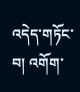འདེད་གཏོང་བ། འགོག་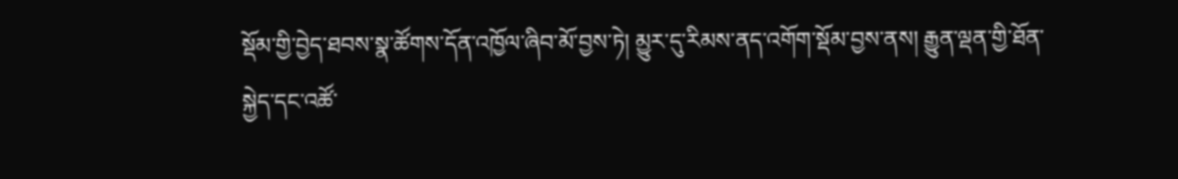སྡོམ་གྱི་བྱེད་ཐབས་སྣ་ཚོགས་དོན་འཁྱོལ་ཞིབ་མོ་བྱས་ཏེ། མྱུར་དུ་རིམས་ནད་འགོག་སྡོམ་བྱས་ནས། རྒྱུན་ལྡན་གྱི་ཐོན་སྐྱེད་དང་འཚོ་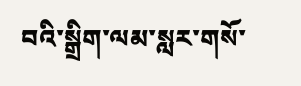བའི་སྒྲིག་ལམ་སླར་གསོ་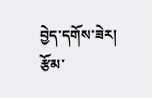བྱེད་དགོས་ཟེར།
རྩོམ་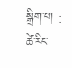སྒྲིག་པ། : ཚེ་རིང་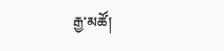རྒྱ་མཚོ།